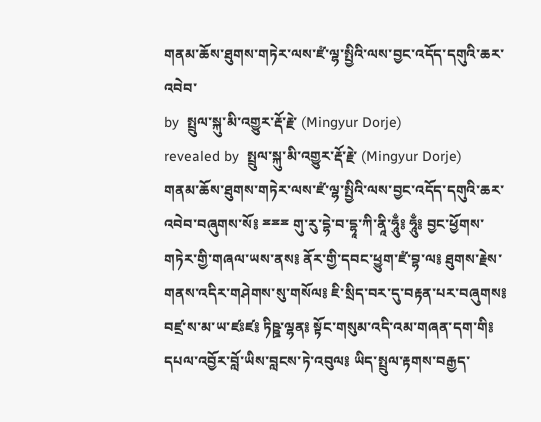གནམ་ཆོས་ཐུགས་གཏེར་ལས་ཛཾ་ལྷ་སྤྱིའི་ལས་བྱང་འདོད་དགུའི་ཆར་འབེབ་
by  སྤྲུལ་སྐུ་མི་འགྱུར་རྡོ་རྗེ་ (Mingyur Dorje)
revealed by  སྤྲུལ་སྐུ་མི་འགྱུར་རྡོ་རྗེ་ (Mingyur Dorje)
གནམ་ཆོས་ཐུགས་གཏེར་ལས་ཛཾ་ལྷ་སྤྱིའི་ལས་བྱང་འདོད་དགུའི་ཆར་འབེབ་བཞུགས་སོ༔ ྈྈྈ གུ་རུ་དྷེ་བ་དྷཱ་ཀི་ནཱི་ཧཱུྃ༔ ཧཱུྃ༔ བྱང་ཕྱོགས་གཏེར་གྱི་གཞལ་ཡས་ནས༔ ནོར་གྱི་དབང་ཕྱུག་ཛཾ་བྷ་ལ༔ ཐུགས་རྗེས་གནས་འདིར་གཤེགས་སུ་གསོལ༔ ཇི་སྲིད་བར་དུ་བརྟན་པར་བཞུགས༔ བཛྲ་ས་མ་ཡ་ཛཿཛ༔ ཏིཥྛ་ལྷན༔ སྟོང་གསུམ་འདི་འམ་གཞན་དག་གི༔ དཔལ་འབྱོར་བློ་ཡིས་བླངས་ཏེ་འབུལ༔ ཡིད་སྤྲུལ་རྟགས་བརྒྱད་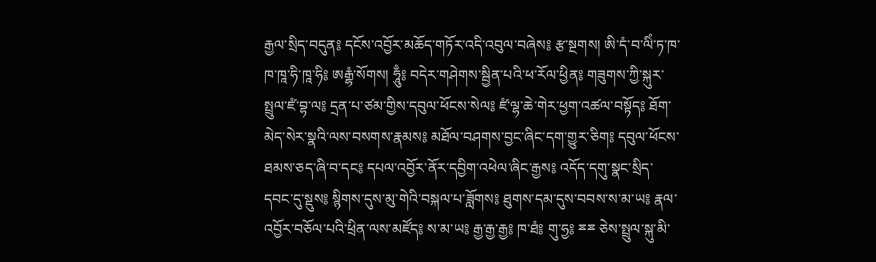རྒྱལ་སྲིད་བདུན༔ དངོས་འབྱོར་མཆོད་གཏོར་འདི་འབུལ་བཞེས༔ རྩ་སྔགས། ཨི་དཾ་བ་ལིཾ་ཏ་ཁ་ཁ་ཁཱ་ཧི་ཁཱ་ཧི༔ ཨརྒྷཾ་སོགས། ཧཱུྃ༔ བདེར་གཤེགས་སྦྱིན་པའི་ཕ་རོལ་ཕྱིན༔ གཟུགས་ཀྱི་སྐུར་སྤྲུལ་ཛཾ་བྷ་ལ༔ དྲན་པ་ཙམ་གྱིས་དབུལ་ཕོངས་སེལ༔ ཛཾ་ལྷ་ཆེ་གེར་ཕྱག་འཚལ་བསྟོད༔ ཐོག་མེད་སེར་སྣའི་ལས་བསགས་རྣམས༔ མཐོལ་བཤགས་བྱང་ཞིང་དག་གྱུར་ཅིག༔ དབུལ་ཕོངས་ཐམས་ཅད་ཞི་བ་དང༔ དཔལ་འབྱོར་ནོར་དབྱིག་འཕེལ་ཞིང་རྒྱས༔ འདོད་དགུ་སྣང་སྲིད་དབང་དུ་སྡུས༔ སྙིགས་དུས་མུ་གེའི་བསྐལ་པ་ཟློགས༔ ཐུགས་དམ་དུས་བབས་ས་མ་ཡ༔ རྣལ་འབྱོར་བཅོལ་པའི་ཕྲིན་ལས་མཛོད༔ ས་མ་ཡ༔ རྒྱ་རྒྱ་རྒྱ༔ ཁ་ཐཾ༔ གུ་ཧྱ༔ ྈྈ ཅེས་སྤྲུལ་སྐུ་མི་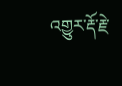འགྱུར་རྡོ་རྗེ་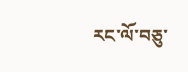རང་ལོ་བཅུ་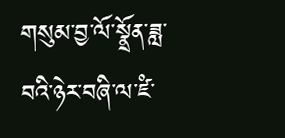གསུམ་བྱ་ལོ་སྣྲོན་ཟླ་བའི་ཉེར་བཞི་ལ་ཛཾ་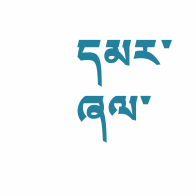དམར་ཞལ་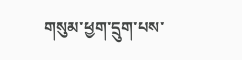གསུམ་ཕྱག་དྲུག་པས་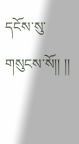དངོས་སུ་གསུངས་སོ།། །།